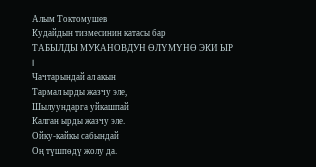Алым Токтомушев
Кудайдын тизмесинин катасы бар
ТАБЫЛДЫ МУКАНОВДУН ӨЛҮМҮНӨ ЭКИ ЫР
I
Чачтарындай ал акын
Тармал ырды жазчу эле,
Шылуундарга уйкашпай
Калган ырды жазчу эле.
Ойку-кайкы сабындай
Оң түшпөдү жолу да.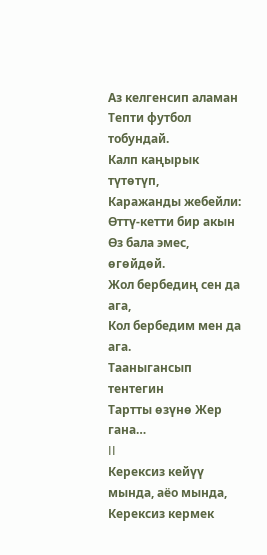Аз келгенсип аламан
Тепти футбол тобундай.
Калп каңырык түтөтүп,
Каражанды жебейли:
Өттү-кетти бир акын
Өз бала эмес, өгөйдөй.
Жол бербедиң сен да ага,
Кол бербедим мен да ага.
Тааныгансып тентегин
Тартты өзүнө Жер гана…
II
Керексиз кейүү мында, аёо мында,
Керексиз кермек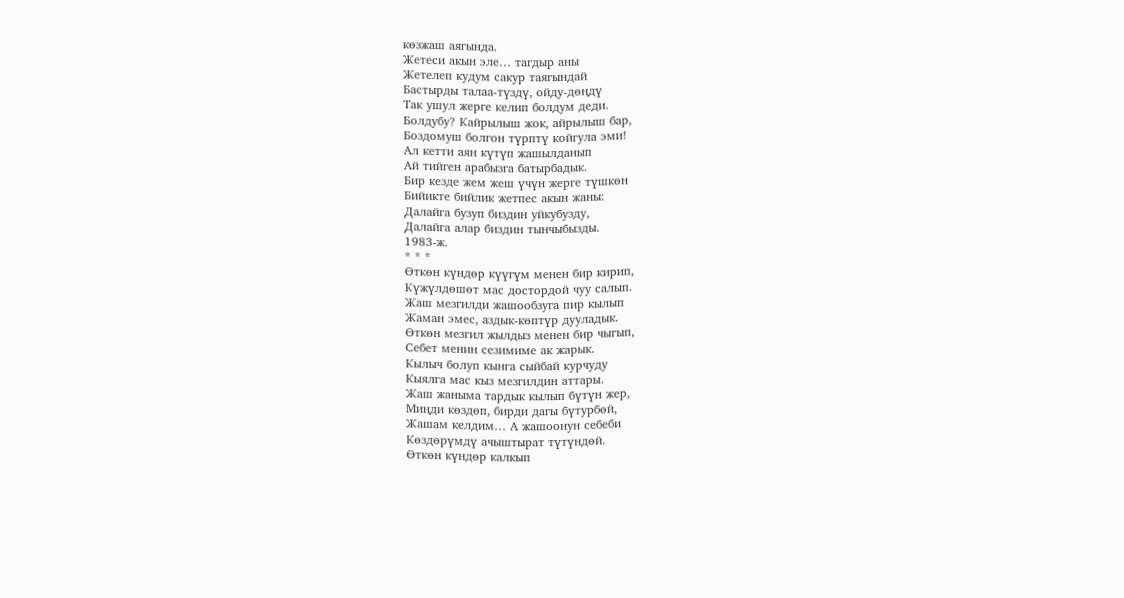көзжаш аягында.
Жетеси акын эле… тагдыр аны
Жетелеп кудум сакур таягындай
Бастырды талаа-түздү, ойду-дөңдү
Так ушул жерге келип болдум деди.
Болдубу? Кайрылыш жок, айрылыш бар,
Боздомуш болгон түрптү койгула эми!
Ал кетти аян күтүп жашылданып
Ай тийген арабызга батырбадык.
Бир кезде жем жеш үчүн жерге түшкөн
Бийикте бийлик жетпес акын жаны:
Далайга бузуп биздин уйкубузду,
Далайга алар биздин тынчыбызды.
1983-ж.
* * *
Өткөн күндөр күүгүм менен бир кирип,
Күжүлдөшөт мас достордой чуу салып.
Жаш мезгилди жашообзуга пир кылып
Жаман эмес, аздык-көптүр дууладык.
Өткөн мезгил жылдыз менен бир чыгып,
Себет менин сезимиме ак жарык.
Кылыч болуп кынга сыйбай курчуду
Кыялга мас кыз мезгилдин аттары.
Жаш жаныма тардык кылып бүтүн жер,
Миңди көздөп, бирди дагы бүтурбөй,
Жашам келдим… А жашоонун себеби
Көздөрүмдү ачыштырат түтүндөй.
Өткөн күндөр калкып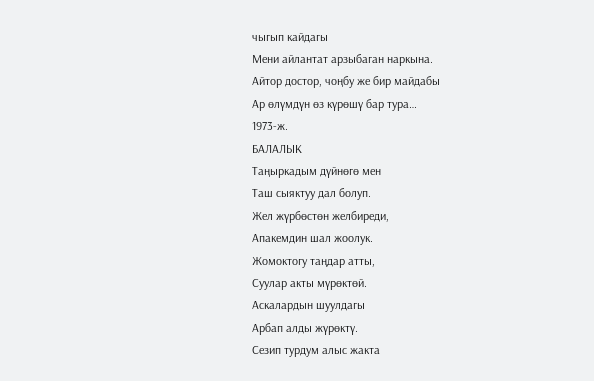чыгып кайдагы
Мени айлантат арзыбаган наркына.
Айтор достор, чоңбу же бир майдабы
Ар өлүмдүн өз күрөшү бар тура…
1973-ж.
БАЛАЛЫК
Таңыркадым дүйнөгө мен
Таш сыяктуу дал болуп.
Жел жүрбөстөн желбиреди,
Апакемдин шал жоолук.
Жомоктогу таңдар атты,
Суулар акты мүрөктөй.
Аскалардын шуулдагы
Арбап алды жүрөктү.
Сезип турдум алыс жакта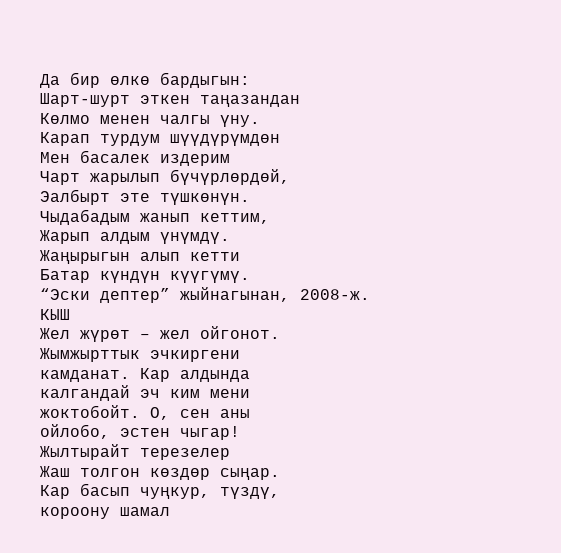Да бир өлкө бардыгын:
Шарт-шурт эткен таңазандан
Көлмо менен чалгы үну.
Карап турдум шүүдүрүмдөн
Мен басалек издерим
Чарт жарылып бүчүрлөрдөй,
Эалбырт эте түшкөнүн.
Чыдабадым жанып кеттим,
Жарып алдым үнүмдү.
Жаңырыгын алып кетти
Батар күндүн күүгүмү.
“Эски дептер” жыйнагынан, 2008-ж.
КЫШ
Жел жүрөт – жел ойгонот.
Жымжырттык эчкиргени
камданат. Кар алдында
калгандай эч ким мени
жоктобойт. О, сен аны
ойлобо, эстен чыгар!
Жылтырайт терезелер
Жаш толгон көздөр сыңар.
Кар басып чуңкур, түздү,
короону шамал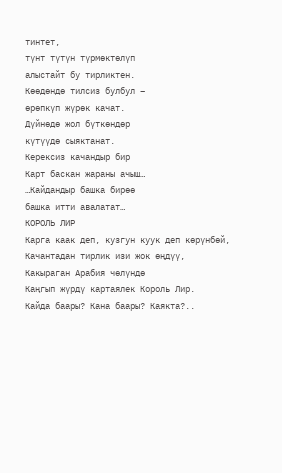тинтет,
түнт түтүн түрмөктөлүп
алыстайт бу тирликтен.
Көөдөндө тилсиз булбул –
өрөпкүп жүрөк качат.
Дүйнөдө жол бүткөндөр
күтүүдө сыяктанат.
Керексиз качандыр бир
Карт баскан жараны ачыш…
…Кайдандыр башка бирөө
башка итти авалатат…
КОРОЛЬ ЛИР
Карга каак деп, кузгун куук деп көрүнбөй,
Качантадан тирлик изи жок өңдүү,
Какыраган Арабия чөлүндө
Каңгып жүрдү картаялек Король Лир.
Кайда баары? Кана баары? Каякта?..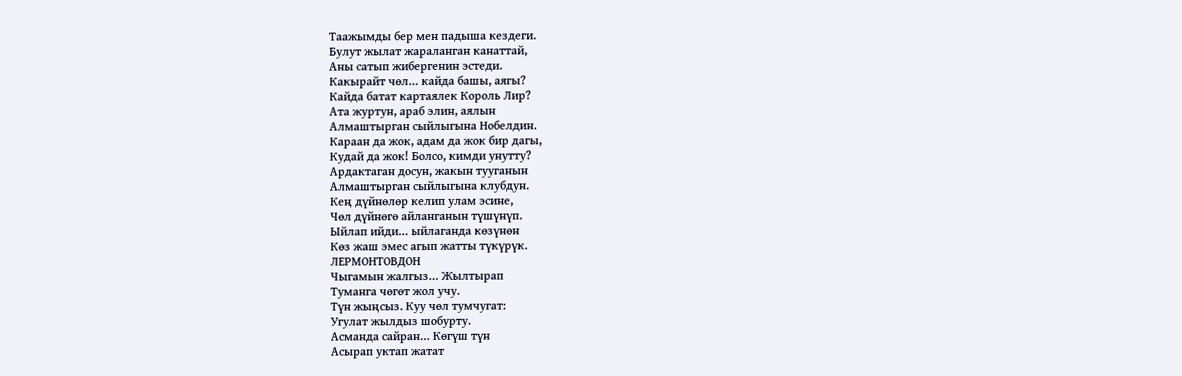Таажымды бер мен падыша кездеги.
Булут жылат жараланган канаттай,
Аны сатып жибергенин эстеди.
Какырайт чөл… кайда башы, аягы?
Кайда батат картаялек Король Лир?
Ата журтун, араб элин, аялын
Алмаштырган сыйлыгына Нобелдин.
Караан да жок, адам да жок бир дагы,
Кудай да жок! Болсо, кимди унутту?
Ардактаган досун, жакын тууганын
Алмаштырган сыйлыгына клубдун.
Кең дүйнөлөр келип улам эсине,
Чөл дүйнөгө айланганын түшүнүп.
Ыйлап ийди… ыйлаганда көзүнөн
Көз жаш эмес агып жатты түкүрүк.
ЛЕРМОНТОВДОН
Чыгамын жалгыз… Жылтырап
Туманга чөгөт жол учу.
Түн жыңсыз. Куу чөл тумчугат:
Угулат жылдыз шобурту.
Асманда сайран… Көгүш түн
Асырап уктап жатат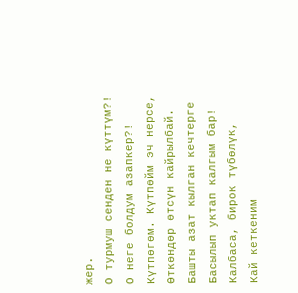жер.
О турмуш сенден не күттүм?!
О неге болдум азапкер?!
Күтпөгөм. Күтпөйм эч нерсе,
Өткөндөр өтсүн кайрылбай.
Башты азат кылган кечтерге
Басылып уктап калгым бар!
Калбаса, бирок түбөлүк,
Кай кеткеним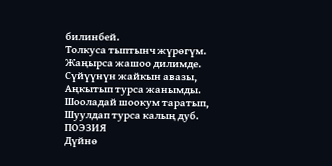билинбей.
Толкуса тыптынч жүрөгүм.
Жаңырса жашоо дилимде.
Сүйүүнүн жайкын авазы,
Аңкытып турса жанымды.
Шооладай шоокум таратып,
Шуулдап турса калың дуб.
ПОЭЗИЯ
Дүйнө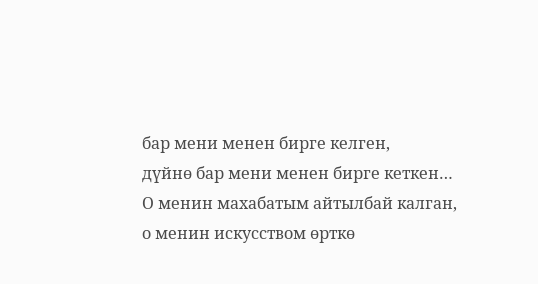бар мени менен бирге келген,
дүйнө бар мени менен бирге кеткен…
О менин махабатым айтылбай калган,
о менин искусством өрткө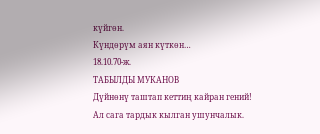күйгөн.
Күндөрүм аян күткөн…
18.10.70-ж.
ТАБЫЛДЫ МУКАНОВ
Дүйнөнү таштап кеттиң кайран гений!
Ал сага тардык кылган ушунчалык.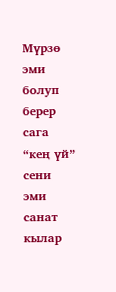Мүрзө эми болуп берер сага “кең үй”
сени эми санат кылар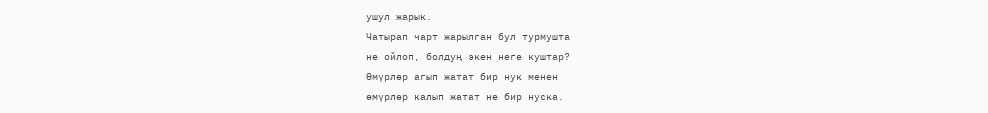ушул жарык.
Чатырап чарт жарылган бул турмушта
не ойлоп, болдуң экен неге куштар?
Өмүрлөр агып жатат бир нук менен
өмүрлөр калып жатат не бир нуска.